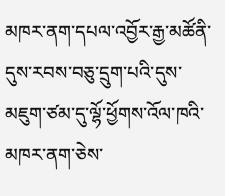མཁར་ནག་དཔལ་འབྱོར་རྒྱ་མཚོནི་དུས་རབས་བཅུ་དྲུག་པའི་དུས་མཇུག་ཙམ་དུ་ལྷོ་ཕྱོགས་འོལ་ཁའི་མཁར་ནག་ཅེས་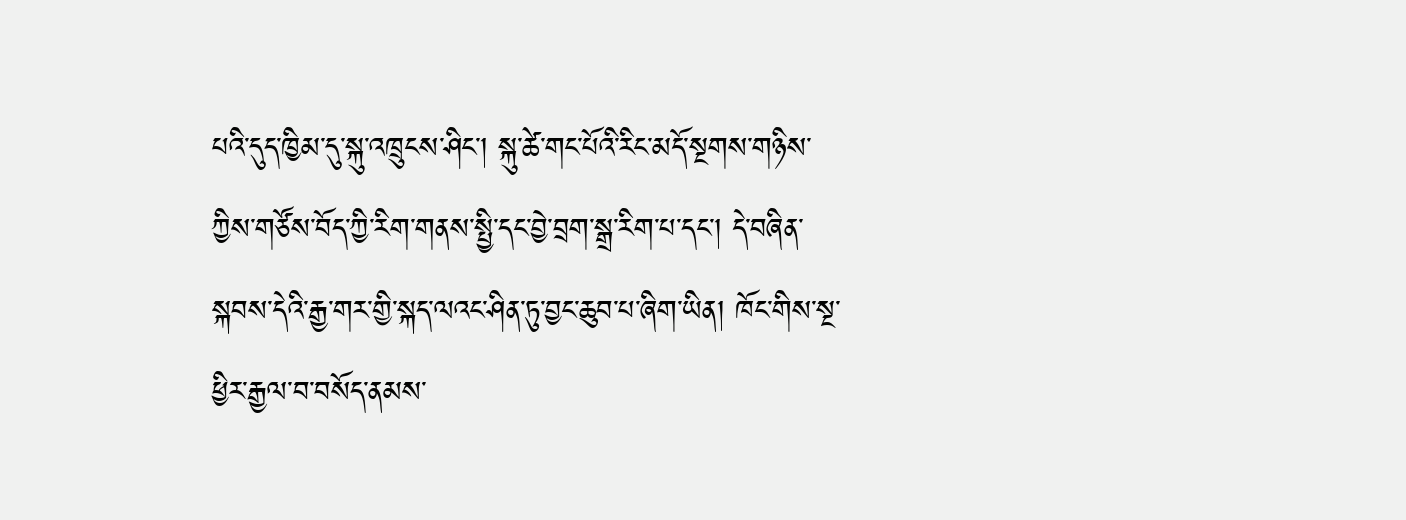པའི་དུད་ཁྱིམ་དུ་སྐུ་འཁྲུངས་ཤིང་། སྐུ་ཚེ་གང་པོའི་རིང་མདོ་སྔགས་གཉིས་ཀྱིས་གཙོས་བོད་ཀྱི་རིག་གནས་སྤྱི་དང་བྱེ་བྲག་སྒྲ་རིག་པ་དང་། དེ་བཞིན་སྐབས་དེའི་རྒྱ་གར་གྱི་སྐད་ལའང་ཤིན་ཏུ་བྱང་ཆུབ་པ་ཞིག་ཡིན། ཁོང་གིས་སྔ་ཕྱིར་རྒྱལ་བ་བསོད་ནམས་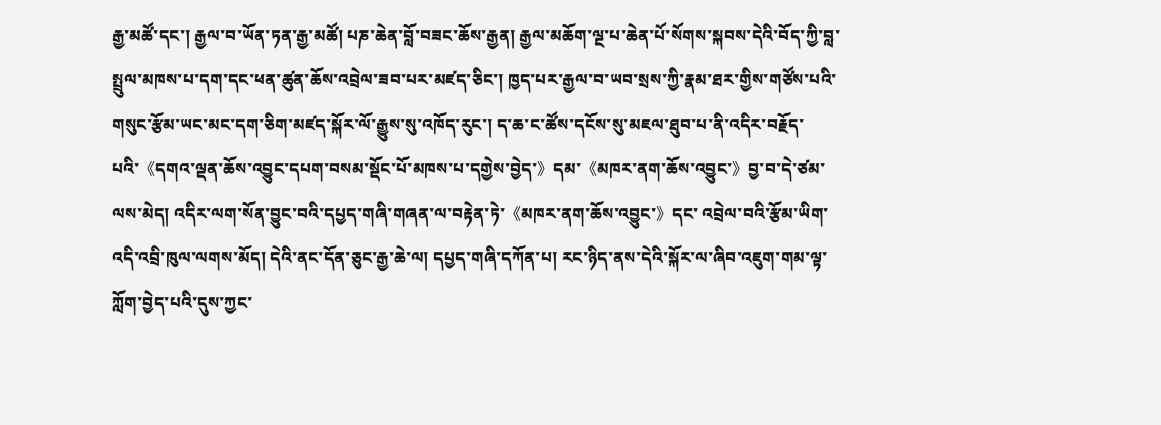རྒྱ་མཚོ་དང་། རྒྱལ་བ་ཡོན་ཏན་རྒྱ་མཚོ། པཎ་ཆེན་བློ་བཟང་ཆོས་རྒྱན། རྒྱལ་མཆོག་ལྔ་པ་ཆེན་པོ་སོགས་སྐབས་དེའི་བོད་ཀྱི་བླ་སྤྲུལ་མཁས་པ་དག་དང་ཕན་ཚུན་ཆོས་འབྲེལ་ཟབ་པར་མཛད་ཅིང་། ཁྱད་པར་རྒྱལ་བ་ཡབ་སྲས་ཀྱི་རྣམ་ཐར་གྱིས་གཙོས་པའི་གསུང་རྩོམ་ཡང་མང་དག་ཅིག་མཛད་སྐོར་ལོ་རྒྱུས་སུ་འཁོད་རུང་། ད་ཆ་ང་ཚོས་དངོས་སུ་མཇལ་ཐུབ་པ་ནི་འདིར་བརྗོད་པའི་《དགའ་ལྡན་ཆོས་འབྱུང་དཔག་བསམ་སྡོང་པོ་མཁས་པ་དགྱེས་བྱེད་》དམ་《མཁར་ནག་ཆོས་འབྱུང་》བྱ་བ་དེ་ཙམ་ལས་མེད། འདིར་ལག་སོན་བྱུང་བའི་དཔྱད་གཞི་གཞན་ལ་བརྟེན་ཏེ་《མཁར་ནག་ཆོས་འབྱུང་》དང་ འབྲེལ་བའི་རྩོམ་ཡིག་འདི་འབྲི་ཁུལ་ལགས་མོད། དེའི་ནང་དོན་ཅུང་རྒྱ་ཆེ་ལ། དཔྱད་གཞི་དཀོན་པ། རང་ཉིད་ནས་དེའི་སྐོར་ལ་ཞིབ་འཇུག་གམ་ལྟ་ཀློག་བྱེད་པའི་དུས་ཀྱང་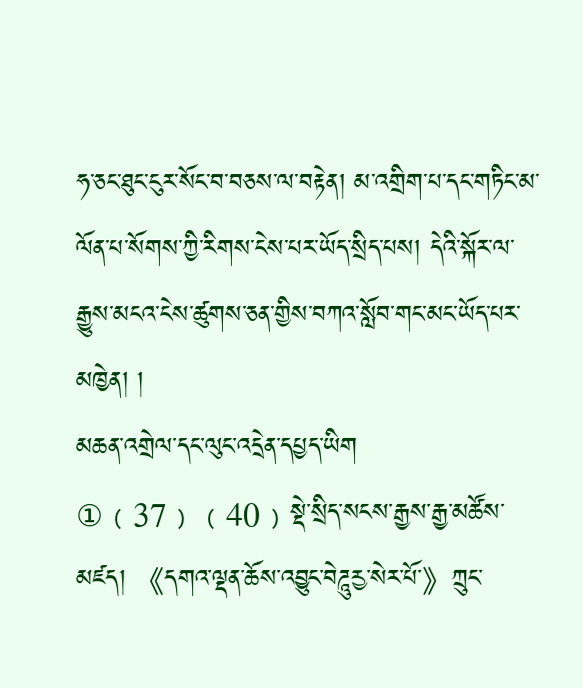ཧ་ཅང་ཐུང་ངུར་སོང་བ་བཅས་ལ་བརྟེན། མ་འགྲིག་པ་དང་གཏིང་མ་ལོན་པ་སོགས་ཀྱི་རིགས་ངེས་པར་ཡོད་སྲིད་པས། དེའི་སྐོར་ལ་རྒྱུས་མངའ་ངེས་ཚུགས་ཅན་གྱིས་བཀའ་སློབ་གང་མང་ཡོད་པར་མཁྱེན། །
མཆན་འགྲེལ་དང་ལུང་འདྲེན་དཔྱད་ཡིག
①﹙37﹚﹙40﹚སྡེ་སྲིད་སངས་རྒྱས་རྒྱ་མཚོས་མཛད། 《དགའ་ལྡན་ཆོས་འབྱུང་བེཌཱུརྱ་སེར་པོ་》ཀྲུང་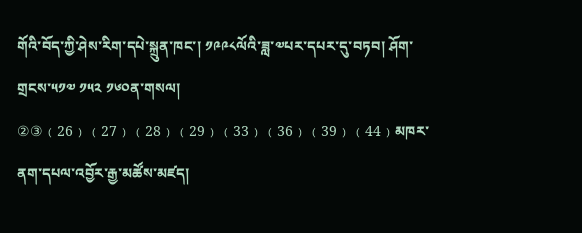གོའི་བོད་ཀྱི་ཤེས་རིག་དཔེ་སྐྲུན་ཁང་། ༡༩༩༨ལོའི་ཟླ་༧པར་དཔར་དུ་བཏབ། ཤོག་གྲངས་༥༡༧ ༡༥༢ ༡༦༠ན་གསལ།
②③﹙26﹚﹙27﹚﹙28﹚﹙29﹚﹙33﹚﹙36﹚﹙39﹚﹙44﹚མཁར་ནག་དཔལ་འབྱོར་རྒྱ་མཚོས་མཛད།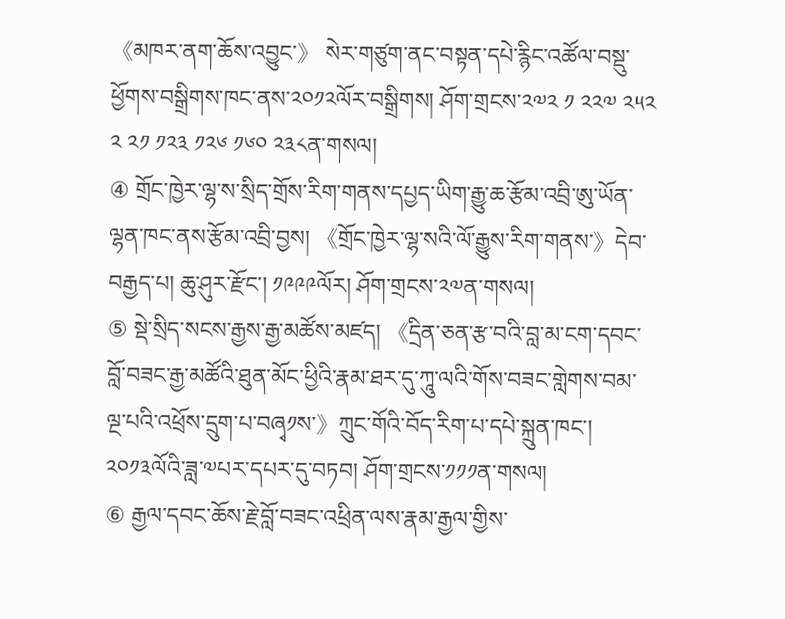《མཁར་ནག་ཆོས་འབྱུང་》 སེར་གཙུག་ནང་བསྟན་དཔེ་རྙིང་འཚོལ་བསྡུ་ཕྱོགས་བསྒྲིགས་ཁང་ནས་༢༠༡༢ལོར་བསྒྲིགས། ཤོག་གྲངས་༢༧༢ ༡ ༢༢༧ ༢༥༢ ༢ ༢༡ ༡༢༣ ༡༢༦ ༡༦༠ ༢༣༨ན་གསལ།
④ གྲོང་ཁྱེར་ལྷ་ས་སྲིད་གྲོས་རིག་གནས་དཔྱད་ཡིག་རྒྱུ་ཆ་རྩོམ་འབྲི་ཨུ་ཡོན་ལྷན་ཁང་ནས་རྩོམ་འབྲི་བྱས། 《གྲོང་ཁྱེར་ལྷ་སའི་ལོ་རྒྱུས་རིག་གནས་》དེབ་བརྒྱད་པ། ཆུ་ཤུར་རྫོང་། ༡༩༩༩ལོར། ཤོག་གྲངས་༢༧ན་གསལ།
⑤ སྡེ་སྲིད་སངས་རྒྱས་རྒྱ་མཚོས་མཛད། 《དྲིན་ཅན་རྩ་བའི་བླ་མ་ངག་དབང་བློ་བཟང་རྒྱ་མཚོའི་ཐུན་མོང་ཕྱིའི་རྣམ་ཐར་དུ་ཀཱུ་ལའི་གོས་བཟང་གླེགས་བམ་ལྔ་པའི་འཕྲོས་དྲུག་པ་བཞྭ༡ས་》ཀྲུང་གོའི་བོད་རིག་པ་དཔེ་སྐྲུན་ཁང་། ༢༠༡༣ལོའི་ཟླ་༧པར་དཔར་དུ་བཏབ། ཤོག་གྲངས་༡༡༡ན་གསལ།
⑥ རྒྱལ་དབང་ཆོས་རྗེ་བློ་བཟང་འཕྲིན་ལས་རྣམ་རྒྱལ་གྱིས་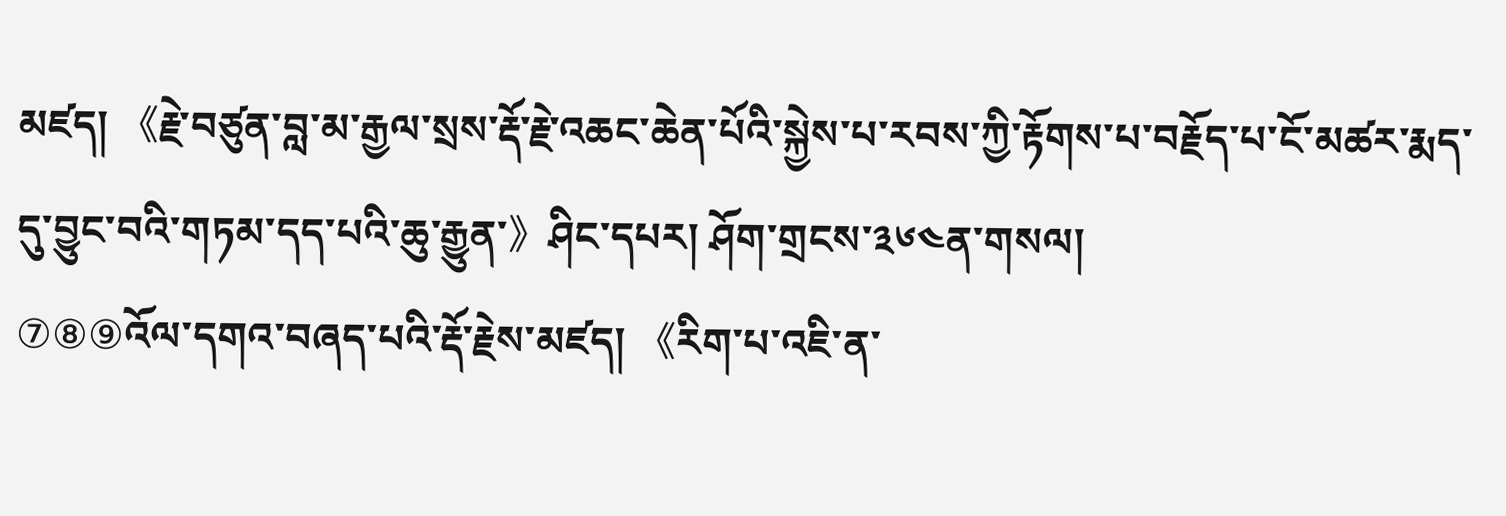མཛད། 《རྗེ་བཙུན་བླ་མ་རྒྱལ་སྲས་རྡོ་རྗེ་འཆང་ཆེན་པོའི་སྐྱེས་པ་རབས་ཀྱི་རྟོགས་པ་བརྗོད་པ་ངོ་མཚར་རྨད་དུ་བྱུང་བའི་གཏམ་དད་པའི་ཆུ་རྒྱུན་》ཤིང་དཔར། ཤོག་གྲངས་༣༦༤ན་གསལ།
⑦⑧⑨འོལ་དགའ་བཞད་པའི་རྡོ་རྗེས་མཛད། 《རིག་པ་འཇི་ན་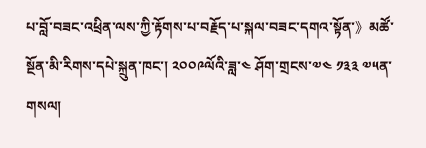པ་བློ་བཟང་འཕྲིན་ལས་ཀྱི་རྟོགས་པ་བརྗོད་པ་སྐལ་བཟང་དགའ་སྟོན་》མཚོ་སྔོན་མི་རིགས་དཔེ་སྐྲུན་ཁང་། ༢༠༠༩ལོའི་ཟླ་༤ ཤོག་གྲངས་༧༤ ༡༣༣ ༧༥ན་གསལ།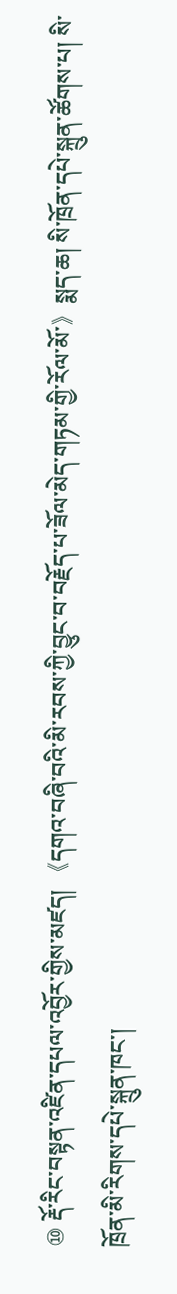⑩ རྡོ་རིང་བསྟན་འཛིན་དཔལ་འབྱོར་གྱིས་མཛད། 《དགའ་བཞི་བའི་མི་རབས་ཀྱི་བྱུང་བ་བརྗོད་པ་ཟོལ་མེད་གཏམ་གྱི་རོལ་མོ་》སྨད་ཆ། སི་ཁྲོན་དཔེ་སྐྲུན་ཚོགས་པ། སི་ཁྲོན་མི་རིགས་དཔེ་སྐྲུན་ཁང་།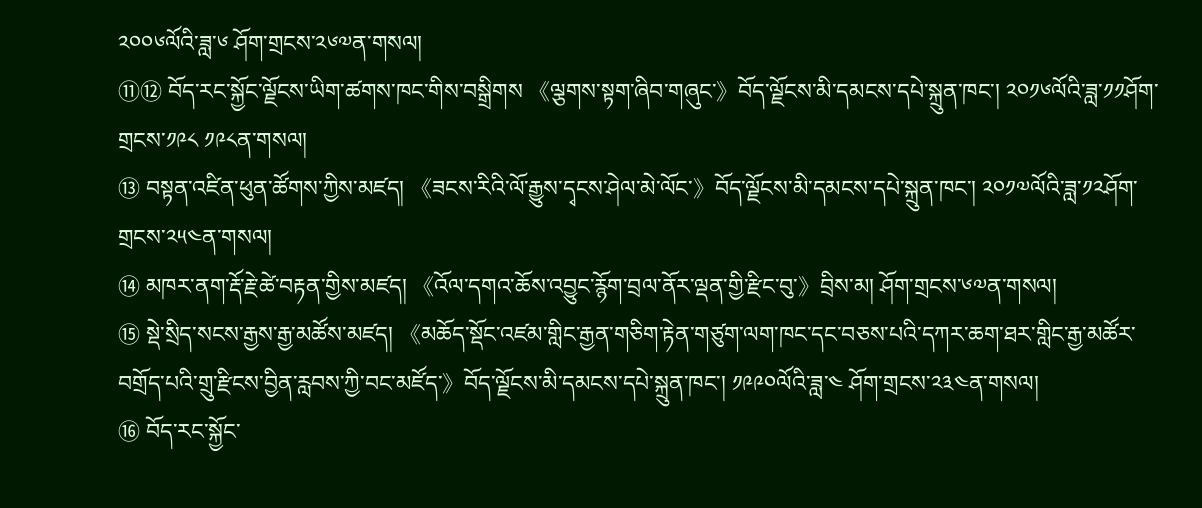༢༠༠༦ལོའི་ཟླ་༦ ཤོག་གྲངས་༢༦༧ན་གསལ།
⑪⑫ བོད་རང་སྐྱོང་ལྗོངས་ཡིག་ཚགས་ཁང་གིས་བསྒྲིགས 《ལྕགས་སྟག་ཞིབ་གཞུང་》བོད་ལྗོངས་མི་དམངས་དཔེ་སྐྲུན་ཁང་། ༢༠༡༦ལོའི་ཟླ་༡༡ཤོག་གྲངས་༡༩༨ ༡༩༨ན་གསལ།
⑬ བསྟན་འཛིན་ཕུན་ཚོགས་ཀྱིས་མཛད། 《ཟངས་རིའི་ལོ་རྒྱུས་དྭངས་ཤེལ་མེ་ལོང་》བོད་ལྗོངས་མི་དམངས་དཔེ་སྐྲུན་ཁང་། ༢༠༡༧ལོའི་ཟླ་༡༢ཤོག་གྲངས་༢༥༤ན་གསལ།
⑭ མཁར་ནག་རྡོ་རྗེ་ཚེ་བརྟན་གྱིས་མཛད། 《འོལ་དགའ་ཆོས་འབྱུང་རྙོག་བྲལ་ནོར་ལྡན་གྱི་རྫིང་བུ་》བྲིས་མ། ཤོག་གྲངས་༦༧ན་གསལ།
⑮ སྡེ་སྲིད་སངས་རྒྱས་རྒྱ་མཚོས་མཛད། 《མཆོད་སྡོང་འཛམ་གླིང་རྒྱན་གཅིག་རྟེན་གཙུག་ལག་ཁང་དང་བཅས་པའི་དཀར་ཆག་ཐར་གླིང་རྒྱ་མཚོར་བགྲོད་པའི་གྲུ་རྫིངས་བྱིན་རླབས་ཀྱི་བང་མཛོད་》བོད་ལྗོངས་མི་དམངས་དཔེ་སྐྲུན་ཁང་། ༡༩༩༠ལོའི་ཟླ་༤ ཤོག་གྲངས་༢༣༤ན་གསལ།
⑯ བོད་རང་སྐྱོང་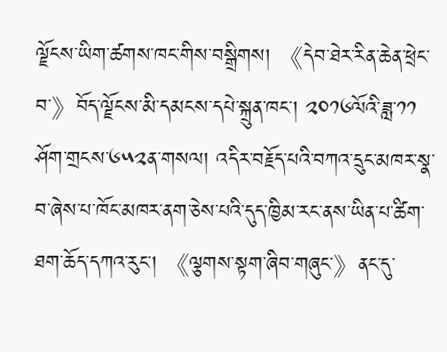ལྗོངས་ཡིག་ཚགས་ཁང་གིས་བསྒྲིགས། 《དེབ་ཐེར་རིན་ཆེན་ཕྲེང་བ་》བོད་ལྗོངས་མི་དམངས་དཔེ་སྐྲུན་ཁང་། ༢༠༡༦ལོའི་ཟླ་༡༡ ཤོག་གྲངས་༦༥༢ན་གསལ། འདིར་བརྗོད་པའི་བཀའ་དྲུང་མཁར་སྣ་བ་ཞེས་པ་ཁོང་མཁར་ནག་ཅེས་པའི་དུད་ཁྱིམ་རང་ནས་ཡིན་པ་ཚིག་ཐག་ཆོད་དཀའ་རུང་། 《ལྕགས་སྟག་ཞིབ་གཞུང་》ནང་དུ་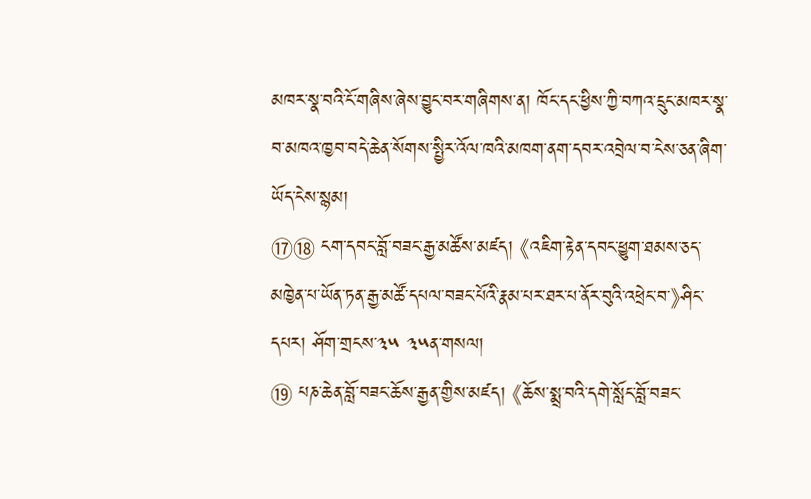མཁར་སྣ་བའི་ངོ་གཞིས་ཞེས་བྱུང་བར་གཞིགས་ན། ཁོང་དང་ཕྱིས་ཀྱི་བཀའ་དྲུང་མཁར་སྣ་བ་མཁའ་ཁྱབ་བདེ་ཆེན་སོགས་སྤྱིར་འོལ་ཁའི་མཁག་ནག་དབར་འབྲེལ་བ་ངེས་ཅན་ཞིག་ཡོད་ངེས་སྙམ།
⑰⑱ ངག་དབང་བློ་བཟང་རྒྱ་མཚོས་མཛད། 《འཇིག་རྟེན་དབང་ཕྱུག་ཐམས་ཅད་མཁྱེན་པ་ཡོན་ཏན་རྒྱ་མཚོ་དཔལ་བཟང་པོའི་རྣམ་པར་ཐར་པ་ནོར་བུའི་འཕྲེང་བ་》ཤིང་དཔར། ཤོག་གྲངས་༣༥ ༣༥ན་གསལ།
⑲ པཎ་ཆེན་བློ་བཟང་ཆོས་རྒྱན་གྱིས་མཛད། 《ཆོས་སྨྲ་བའི་དགེ་སློང་བློ་བཟང་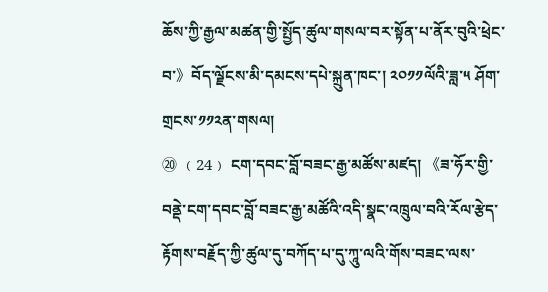ཆོས་ཀྱི་རྒྱལ་མཚན་གྱི་སྤྱོད་ཚུལ་གསལ་བར་སྟོན་པ་ནོར་བུའི་ཕྲེང་བ་》བོད་ལྗོངས་མི་དམངས་དཔེ་སྐྲུན་ཁང་། ༢༠༡༡ལོའི་ཟླ་༥ ཤོག་གྲངས་༡༡༢ན་གསལ།
⑳ ﹙24﹚ ངག་དབང་བློ་བཟང་རྒྱ་མཚོས་མཛད། 《ཟ་ཧོར་གྱི་བནྡེ་ངག་དབང་བློ་བཟང་རྒྱ་མཚོའི་འདི་སྣང་འཁྲུལ་བའི་རོལ་རྩེད་རྟོགས་བརྗོད་ཀྱི་ཚུལ་དུ་བཀོད་པ་དུ་ཀཱུ་ལའི་གོས་བཟང་ལས་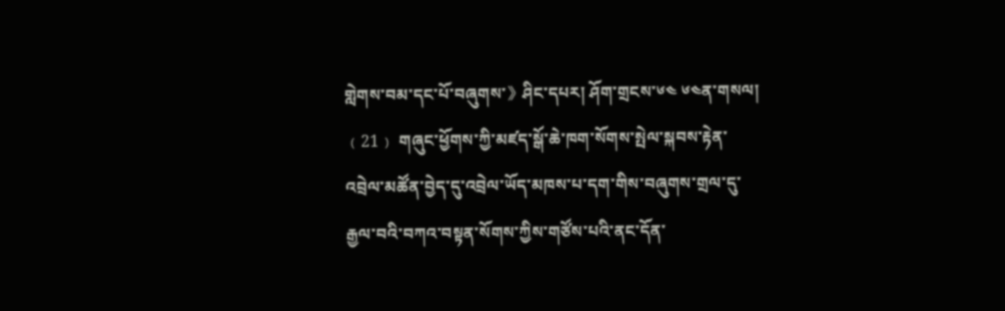གླེགས་བམ་དང་པོ་བཞུགས་》ཤིང་དཔར། ཤོག་གྲངས་༦༤ ༦༤ན་གསལ།
﹙21﹚ གཞུང་ཕྱོགས་ཀྱི་མཛད་སྒོ་ཆེ་ཁག་སོགས་སྤེལ་སྐབས་རྟེན་འབྲེལ་མཚོན་བྱེད་དུ་འབྲེལ་ཡོད་མཁས་པ་དག་གིས་བཞུགས་གྲལ་དུ་རྒྱལ་བའི་བཀའ་བསྟན་སོགས་ཀྱིས་གཙོས་པའི་ནང་དོན་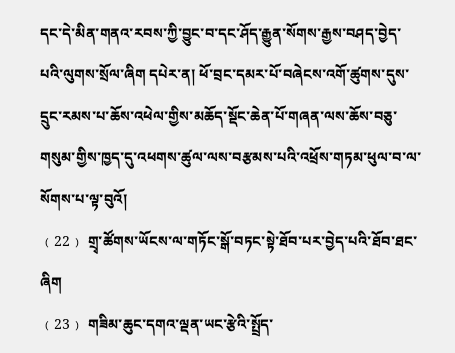དང་དེ་མིན་གནའ་རབས་ཀྱི་བྱུང་བ་དང་ཤོད་རྒྱུན་སོགས་རྒྱས་བཤད་བྱེད་པའི་ལུགས་སྲོལ་ཞིག དཔེར་ན། ཕོ་བྲང་དམར་པོ་བཞེངས་འགོ་ཚུགས་དུས་དྲུང་རམས་པ་ཆོས་འཕེལ་གྱིས་མཆོད་སྡོང་ཆེན་པོ་གཞན་ལས་ཆོས་བཅུ་གསུམ་གྱིས་ཁྱད་དུ་འཕགས་ཚུལ་ལས་བརྩམས་པའི་འཕྲོས་གཏམ་ཕུལ་བ་ལ་སོགས་པ་ལྟ་བུའོ།
﹙22﹚ གྲྭ་ཚོགས་ཡོངས་ལ་གཏོང་སྒོ་བཏང་སྟེ་ཐོབ་པར་བྱེད་པའི་ཐོབ་ཐང་ཞིག
﹙23﹚ གཟིམ་ཆུང་དགའ་ལྡན་ཡང་རྩེའི་སྤྲོད་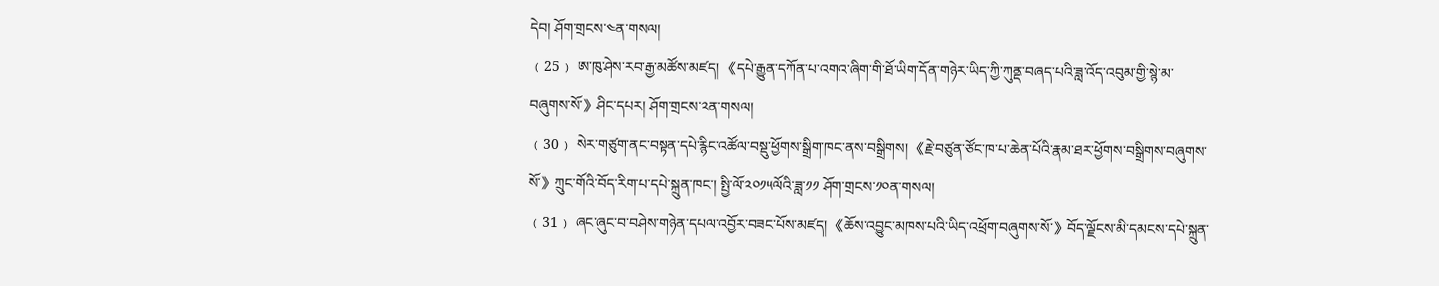དེབ། ཤོག་གྲངས་༤ན་གསལ།
﹙25﹚ ཨ་ཁུ་ཤེས་རབ་རྒྱ་མཚོས་མཛད། 《དཔེ་རྒྱུན་དཀོན་པ་འགའ་ཞིག་གི་ཐོ་ཡིག་དོན་གཉེར་ཡིད་ཀྱི་ཀུནྡ་བཞད་པའི་ཟླ་འོད་འབུམ་གྱི་སྙེ་མ་བཞུགས་སོ་》ཤིང་དཔར། ཤོག་གྲངས་༢ན་གསལ།
﹙30﹚ སེར་གཙུག་ནང་བསྟན་དཔེ་རྙིང་འཚོལ་བསྡུ་ཕྱོགས་སྒྲིག་ཁང་ནས་བསྒྲིགས། 《རྗེ་བཙུན་ཙོང་ཁ་པ་ཆེན་པོའི་རྣམ་ཐར་ཕྱོགས་བསྒྲིགས་བཞུགས་སོ་》ཀྲུང་གོའི་བོད་རིག་པ་དཔེ་སྐྲུན་ཁང་། སྤྱི་ལོ་༢༠༡༥ལོའི་ཟླ་༡༡ ཤོག་གྲངས་༡༠ན་གསལ།
﹙31﹚ ཞང་ཞུང་བ་བཤེས་གཉེན་དཔལ་འབྱོར་བཟང་པོས་མཛད། 《ཆོས་འབྱུང་མཁས་པའི་ཡིད་འཕྲོག་བཞུགས་སོ་》བོད་ལྗོངས་མི་དམངས་དཔེ་སྐྲུན་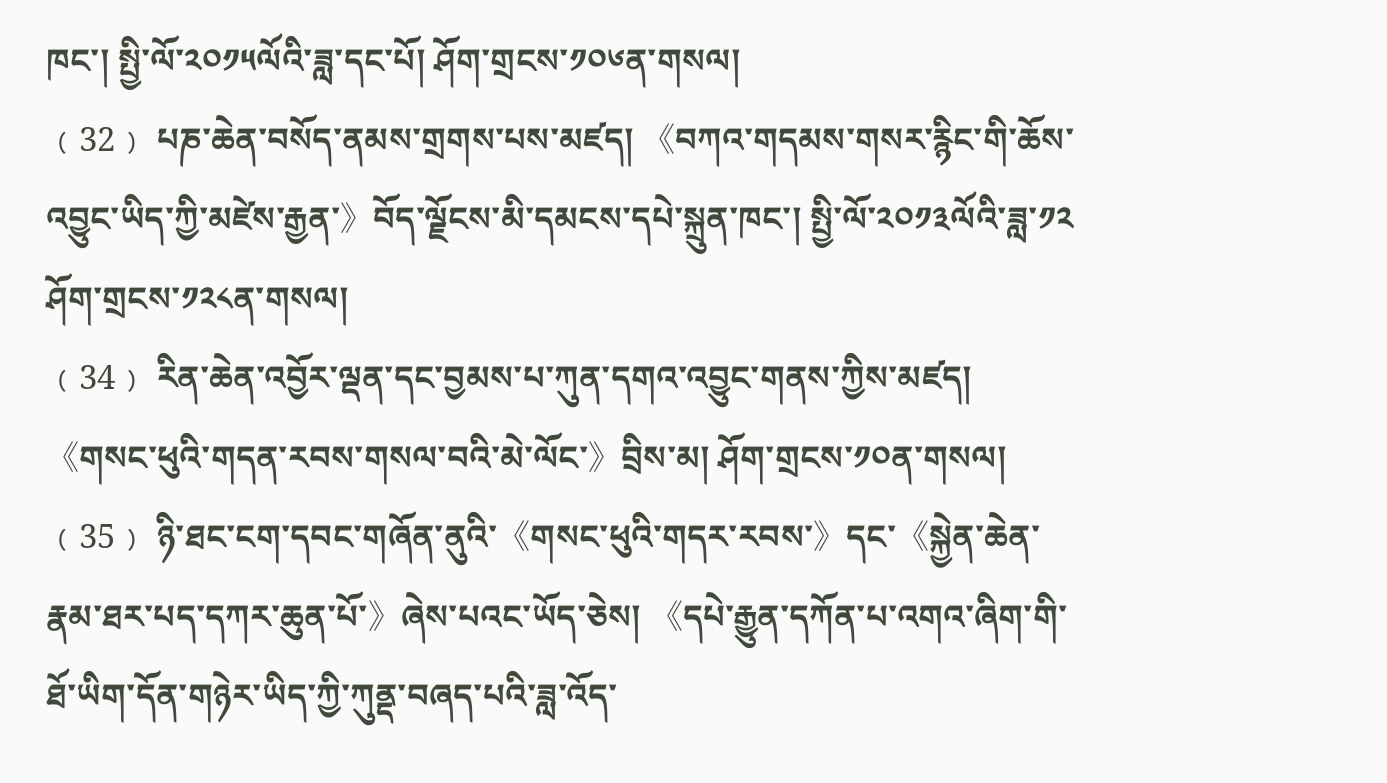ཁང་། སྤྱི་ལོ་༢༠༡༥ལོའི་ཟླ་དང་པོ། ཤོག་གྲངས་༡༠༦ན་གསལ།
﹙32﹚ པཎ་ཆེན་བསོད་ནམས་གྲགས་པས་མཛད། 《བཀའ་གདམས་གསར་རྙིང་གི་ཆོས་འབྱུང་ཡིད་ཀྱི་མཛེས་རྒྱན་》བོད་ལྗོངས་མི་དམངས་དཔེ་སྐྲུན་ཁང་། སྤྱི་ལོ་༢༠༡༣ལོའི་ཟླ་༡༢ ཤོག་གྲངས་༡༢༨ན་གསལ།
﹙34﹚ རིན་ཆེན་འབྱོར་ལྡན་དང་བྱམས་པ་ཀུན་དགའ་འབྱུང་གནས་ཀྱིས་མཛད། 《གསང་ཕུའི་གདན་རབས་གསལ་བའི་མེ་ལོང་》བྲིས་མ། ཤོག་གྲངས་༡༠ན་གསལ།
﹙35﹚ ཉི་ཐང་ངག་དབང་གཞོན་ནུའི་《གསང་ཕུའི་གདར་རབས་》དང་《སྐྱེན་ཆེན་རྣམ་ཐར་པད་དཀར་ཆུན་པོ་》ཞེས་པའང་ཡོད་ཅེས། 《དཔེ་རྒྱུན་དཀོན་པ་འགའ་ཞིག་གི་ཐོ་ཡིག་དོན་གཉེར་ཡིད་ཀྱི་ཀུནྡ་བཞད་པའི་ཟླ་འོད་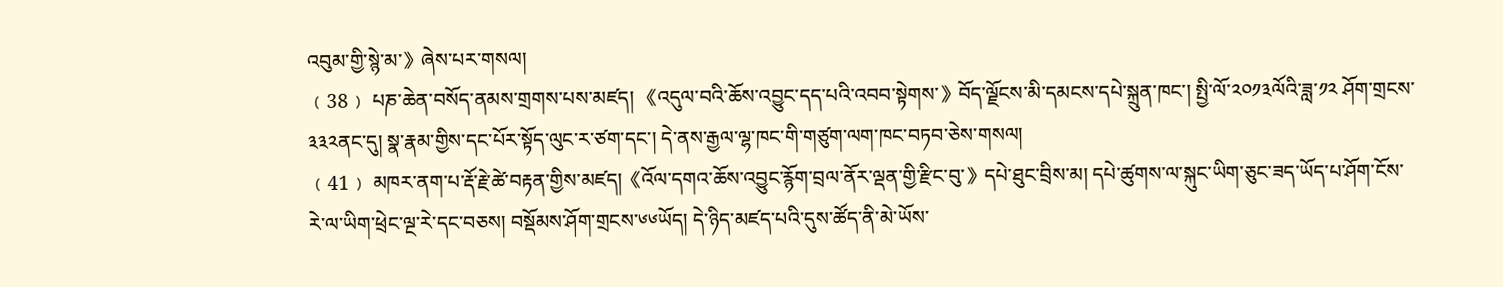འབུམ་གྱི་སྙེ་མ་》ཞེས་པར་གསལ།
﹙38﹚ པཎ་ཆེན་བསོད་ནམས་གྲགས་པས་མཛད། 《འདུལ་བའི་ཆོས་འབྱུང་དད་པའི་འབབ་སྟེགས་》བོད་ལྗོངས་མི་དམངས་དཔེ་སྐྲུན་ཁང་། སྤྱི་ལོ་༢༠༡༣ལོའི་ཟླ་༡༢ ཤོག་གྲངས་༣༣༢ནང་དུ། སྣ་རྣམ་གྱིས་དང་པོར་སྟོད་ལུང་ར་ཙག་དང་། དེ་ནས་རྒྱལ་ལྷ་ཁང་གི་གཙུག་ལག་ཁང་བཏབ་ཅེས་གསལ།
﹙41﹚ མཁར་ནག་པ་རྡོ་རྗེ་ཚེ་བརྟན་གྱིས་མཛད།《འོལ་དགའ་ཆོས་འབྱུང་རྙོག་བྲལ་ནོར་ལྡན་གྱི་རྫིང་བུ་》དཔེ་ཐུང་བྲིས་མ། དཔེ་ཚུགས་ལ་སྐུང་ཡིག་ཅུང་ཟད་ཡོད་པ་ཤོག་ངོས་རེ་ལ་ཡིག་ཕྲེང་ལྔ་རེ་དང་བཅས། བསྡོམས་ཤོག་གྲངས་༦༦ཡོད། དེ་ཉིད་མཛད་པའི་དུས་ཚོད་ནི་མེ་ཡོས་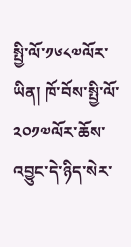སྤྱི་ལོ་༡༦༨༧ལོར་ཡིན། ཁོ་བོས་སྤྱི་ལོ་༢༠༡༧ལོར་ཆོས་འབྱུང་དེ་ཉིད་སེར་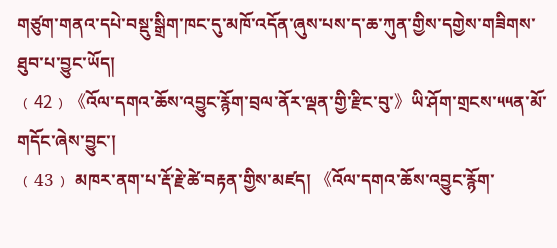གཙུག་གནའ་དཔེ་བསྡུ་སྒྲིག་ཁང་དུ་མཁོ་འདོན་ཞུས་པས་ད་ཆ་ཀུན་གྱིས་དགྱེས་གཟིགས་ཐུབ་པ་བྱུང་ཡོད།
﹙42﹚《འོལ་དགའ་ཆོས་འབྱུང་རྙོག་བྲལ་ནོར་ལྡན་གྱི་རྫིང་བུ་》ཡི་ཤོག་གྲངས་༥༥ན་མོ་གདོང་ཞེས་བྱུང་།
﹙43﹚ མཁར་ནག་པ་རྡོ་རྗེ་ཚེ་བརྟན་གྱིས་མཛད། 《འོལ་དགའ་ཆོས་འབྱུང་རྙོག་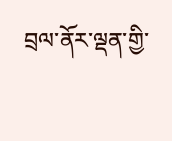བྲལ་ནོར་ལྡན་གྱི་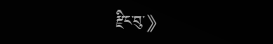རྫིང་བུ་》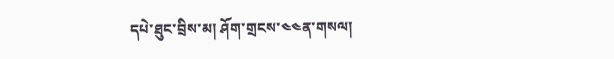དཔེ་ཐུང་བྲིས་མ། ཤོག་གྲངས་༤༤ན་གསལ།